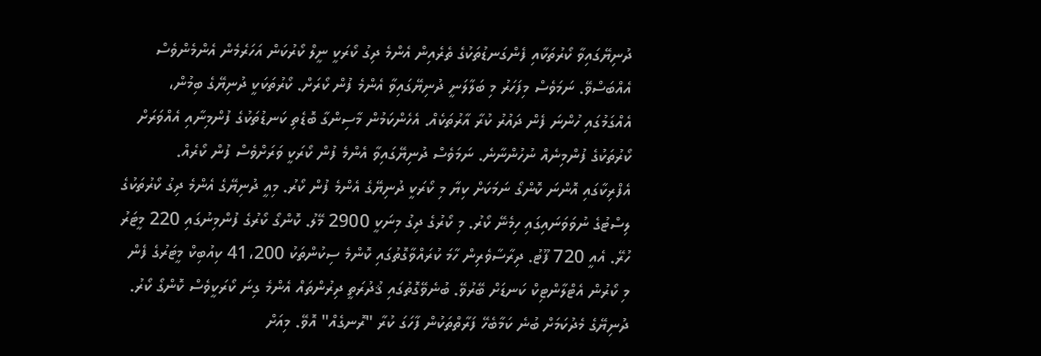ދުނިޔޭގައިވާ ކޯރުތަކާއި ފެންގަނޑުތަކުގެ ތެރެއިން އެންމެ ދިގު ކޯރަކީ ނީލް ކޯރުކަން އަހަރެމެން އެންމެންވެސް އެއްބަސްވޭ. ނަމަވެސް މިފަހަރު މި ބަލާލަނީ ދުނިޔޭގައިވާ އެންމެ ފުން ކޯރަށް. ކޯރުތަކަކީ ދުނިޔޭގެ ބިމުން، އެއްގަމުގައި ހުންނަ ފެން ދައުރު ކުރާ އާރުތަކެއް. އެހެންކަމުން މާސިންގާ ބޮޑެތި ކަނޑުތަކުގެ ފުންމިނާއި އެއްވަރަށް ކޯރުތަކުގެ ފުންމިނެއް ނުހުންނާނެ. ނަމަވެސް ދުނިޔޭގައިވާ އެންމެ ފުން ކޯރަކީ ވަރަށްވެސް ފުން ކޯރެއް.
އެފްރިކާގައި އޮންނަ ކޮންގޯ ނަމަކަށް ކިޔާ މި ކޯރަކީ ދުނިޔޭގެ އެންމެ ފުން ކޯރު. މިއީ ދުނިޔޭގެ އެންމެ ދިގު ކޯރުތަކުގެ ލިސްޓުގެ ނުވަވަނައިގައި ހިމެނޭ ކޯރު. މި ކޯރުގެ ދިގު މިނަކީ 2900 މޭލު. ކޮންގޯ ކޯރުގެ ފުންމިނުގައި 220 މީޓަރު ހުރޭ. އެއީ 720 ފޫޓު. ދިރާސާވެރިން ހާމަ ކުރައްވާގޮތުގައި ކޮންމެ ސިކުންތަކު 41،200 ކިއުބިކް މީޓަރުގެ ފެން މި ކޯރުން އެޓްލާންޓިކް ކަނޑަށް ބޭރުވޭ. ބުނެވޭގޮތުގައި ޤުދުރަތީ ދިރުންތައް އެންމެ ގިނަ ކޯރަކީވެސް ކޮންގޯ ކޯރު.
ދުނިޔޭގެ މެދުކަމަށް ބުނެ ކަމާބެހޭ ފަރާތްތަކުން ފާހަގަ ކުރާ "ރޮނގެއް" އޮވޭ. މިއަށް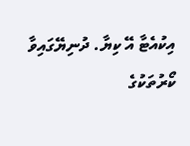އިކުއެޓާ އޭ ކިޔާ. ދުނިޔޭގައިވާ ކޯރުތަކުގެ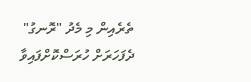ތެރެއިން މި މެދު "ރޮނގު" ދެފަހަރަށް ހުރަސްކޮށްފައިވާ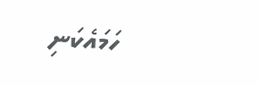ހަމައެކަނި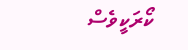ކޯރަކީވެސް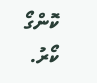ކޮންގޯ ކޯރު.